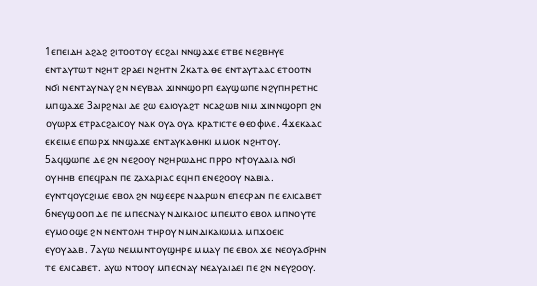1ⲉⲡⲉⲓⲇⲏ ⲁϩⲁϩ ϩⲓⲧⲟⲟⲧⲟⲩ ⲉⲥϩⲁⲓ ⲛⲛϣⲁϫⲉ ⲉⲧⲃⲉ ⲛⲉϩⲃⲏⲩⲉ ⲉⲛⲧⲁⲩⲧⲱⲧ ⲛϩⲏⲧ ϩⲣⲁⲉⲓ ⲛϩⲏⲧⲛ 2ⲕⲁⲧⲁ ⲑⲉ ⲉⲛⲧⲁⲩⲧⲁⲁⲥ ⲉⲧⲟⲟⲧⲛ ⲛϭⲓ ⲛⲉⲛⲧⲁⲩⲛⲁⲩ ϩⲛ ⲛⲉⲩⲃⲁⲗ ϫⲓⲛⲛϣⲟⲣⲡ ⲉⲁⲩϣⲱⲡⲉ ⲛϩⲩⲡⲏⲣⲉⲧⲏⲥ ⲙⲡϣⲁϫⲉ 3ⲁⲓⲣϩⲛⲁⲓ ⲇⲉ ϩⲱ ⲉⲁⲓⲟⲩⲁϩⲧ ⲛⲥⲁϩⲱⲃ ⲛⲓⲙ ϫⲓⲛⲛϣⲟⲣⲡ ϩⲛ ⲟⲩⲱⲣϫ ⲉⲧⲣⲁⲥϩⲁⲓⲥⲟⲩ ⲛⲁⲕ ⲟⲩⲁ ⲟⲩⲁ ⲕⲣⲁⲧⲓⲥⲧⲉ ⲑⲉⲟⲫⲓⲗⲉ. 4ϫⲉⲕⲁⲁⲥ ⲉⲕⲉⲓⲙⲉ ⲉⲡⲱⲣϫ ⲛⲛϣⲁϫⲉ ⲉⲛⲧⲁⲩⲕⲁⲑⲏⲕⲓ ⲙⲙⲟⲕ ⲛϩⲏⲧⲟⲩ.
5ⲁϥϣⲱⲡⲉ ⲇⲉ ϩⲛ ⲛⲉϩⲟⲟⲩ ⲛϩⲏⲣⲱⲇⲏⲥ ⲡⲣⲣⲟ ⲛϯⲟⲩⲇⲁⲓⲁ ⲛϭⲓ ⲟⲩⲏⲏⲃ ⲉⲡⲉϥⲣⲁⲛ ⲡⲉ ⲍⲁⲭⲁⲣⲓⲁⲥ ⲉϥⲏⲡ ⲉⲛⲉϩⲟⲟⲩ ⲛⲁⲃⲓⲁ. ⲉⲩⲛⲧϥⲟⲩⲥϩⲓⲙⲉ ⲉⲃⲟⲗ ϩⲛ ⲛϣⲉⲉⲣⲉ ⲛⲁⲁⲣⲱⲛ ⲉⲡⲉⲥⲣⲁⲛ ⲡⲉ ⲉⲗⲓⲥⲁⲃⲉⲧ 6ⲛⲉⲩϣⲟⲟⲡ ⲇⲉ ⲡⲉ ⲙⲡⲉⲥⲛⲁⲩ ⲛⲇⲓⲕⲁⲓⲟⲥ ⲙⲡⲉⲙⲧⲟ ⲉⲃⲟⲗ ⲙⲡⲛⲟⲩⲧⲉ ⲉⲩⲙⲟⲟϣⲉ ϩⲛ ⲛⲉⲛⲧⲟⲗⲏ ⲧⲏⲣⲟⲩ ⲛⲙⲛⲇⲓⲕⲁⲓⲱⲙⲁ ⲙⲡϫⲟⲉⲓⲥ ⲉⲩⲟⲩⲁⲁⲃ. 7ⲁⲩⲱ ⲛⲉⲙⲙⲛⲧⲟⲩϣⲏⲣⲉ ⲙⲙⲁⲩ ⲡⲉ ⲉⲃⲟⲗ ϫⲉ ⲛⲉⲟⲩⲁϭⲣⲏⲛ ⲧⲉ ⲉⲗⲓⲥⲁⲃⲉⲧ. ⲁⲩⲱ ⲛⲧⲟⲟⲩ ⲙⲡⲉⲥⲛⲁⲩ ⲛⲉⲁⲩⲁⲓⲁⲉⲓ ⲡⲉ ϩⲛ ⲛⲉⲩϩⲟⲟⲩ.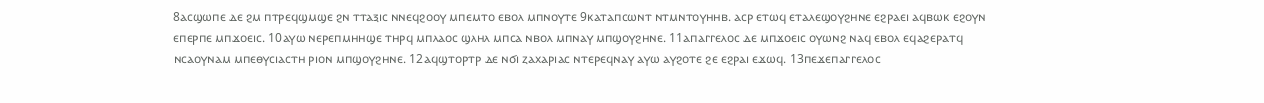8ⲁⲥϣⲱⲡⲉ ⲇⲉ ϩⲙ ⲡⲧⲣⲉϥϣⲙϣⲉ ϩⲛ ⲧⲧⲁⲝⲓⲥ ⲛⲛⲉϥϩⲟⲟⲩ ⲙⲡⲉⲙⲧⲟ ⲉⲃⲟⲗ ⲙⲡⲛⲟⲩⲧⲉ 9ⲕⲁⲧⲁⲡⲥⲱⲛⲧ ⲛⲧⲙⲛⲧⲟⲩⲏⲏⲃ. ⲁⲥⲣ ⲉⲧⲱϥ ⲉⲧⲁⲗⲉϣⲟⲩϩⲏⲛⲉ ⲉϩⲣⲁⲉⲓ ⲁϥⲃⲱⲕ ⲉϩⲟⲩⲛ ⲉⲡⲉⲣⲡⲉ ⲙⲡϫⲟⲉⲓⲥ. 10ⲁⲩⲱ ⲛⲉⲣⲉⲡⲙⲏⲏϣⲉ ⲧⲏⲣϥ ⲙⲡⲗⲁⲟⲥ ϣⲗⲏⲗ ⲙⲡⲥⲁ ⲛⲃⲟⲗ ⲙⲡⲛⲁⲩ ⲙⲡϣⲟⲩϩⲏⲛⲉ. 11ⲁⲡⲁⲅⲅⲉⲗⲟⲥ ⲇⲉ ⲙⲡϫⲟⲉⲓⲥ ⲟⲩⲱⲛϩ ⲛⲁϥ ⲉⲃⲟⲗ ⲉϥⲁϩⲉⲣⲁⲧϥ ⲛⲥⲁⲟⲩⲛⲁⲙ ⲙⲡⲉⲑⲩⲥⲓⲁⲥⲧⲏ ⲣⲓⲟⲛ ⲙⲡϣⲟⲩϩⲏⲛⲉ. 12ⲁϥϣⲧⲟⲣⲧⲣ ⲇⲉ ⲛϭⲓ ⲍⲁⲭⲁⲣⲓⲁⲥ ⲛⲧⲉⲣⲉϥⲛⲁⲩ ⲁⲩⲱ ⲁⲩϩⲟⲧⲉ ϩⲉ ⲉϩⲣⲁⲓ ⲉϫⲱϥ. 13ⲡⲉϫⲉⲡⲁⲅⲅⲉⲗⲟⲥ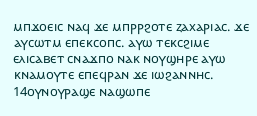ⲙⲡϫⲟⲉⲓⲥ ⲛⲁϥ ϫⲉ ⲙⲡⲣⲣϩⲟⲧⲉ ⲍⲁⲭⲁⲣⲓⲁⲥ. ϫⲉ ⲁⲩⲥⲱⲧⲙ ⲉⲡⲉⲕⲥⲟⲡⲥ. ⲁⲩⲱ ⲧⲉⲕⲥϩⲓⲙⲉ ⲉⲗⲓⲥⲁⲃⲉⲧ ⲥⲛⲁϫⲡⲟ ⲛⲁⲕ ⲛⲟⲩϣⲏⲣⲉ ⲁⲩⲱ ⲕⲛⲁⲙⲟⲩⲧⲉ ⲉⲡⲉϥⲣⲁⲛ ϫⲉ ⲓⲱϩⲁⲛⲛⲏⲥ. 14ⲟⲩⲛⲟⲩⲣⲁϣⲉ ⲛⲁϣⲱⲡⲉ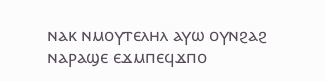ⲛⲁⲕ ⲛⲙⲟⲩⲧⲉⲗⲏⲗ ⲁⲩⲱ ⲟⲩⲛϩⲁϩ ⲛⲁⲣⲁϣⲉ ⲉϫⲙⲡⲉϥϫⲡⲟ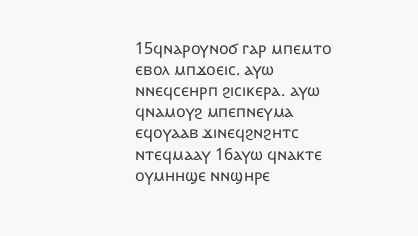15ϥⲛⲁⲣⲟⲩⲛⲟϭ ⲅⲁⲣ ⲙⲡⲉⲙⲧⲟ ⲉⲃⲟⲗ ⲙⲡϫⲟⲉⲓⲥ. ⲁⲩⲱ ⲛⲛⲉϥⲥⲉⲏⲣⲡ ϩⲓⲥⲓⲕⲉⲣⲁ. ⲁⲩⲱ ϥⲛⲁⲙⲟⲩϩ ⲙⲡⲉⲡⲛⲉⲩⲙⲁ ⲉϥⲟⲩⲁⲁⲃ ϫⲓⲛⲉϥϩⲛϩⲏⲧⲥ ⲛⲧⲉϥⲙⲁⲁⲩ 16ⲁⲩⲱ ϥⲛⲁⲕⲧⲉ ⲟⲩⲙⲏⲏϣⲉ ⲛⲛϣⲏⲣⲉ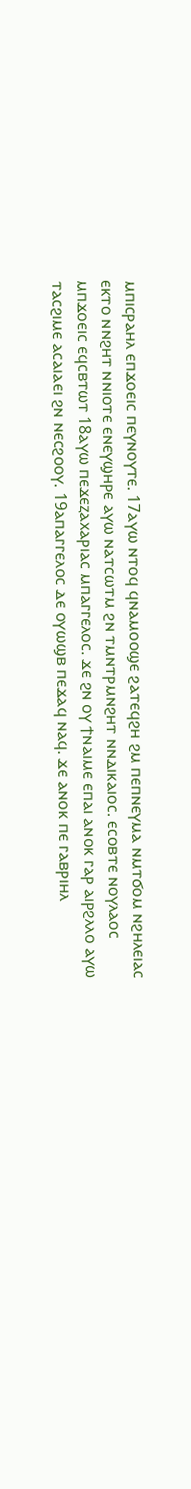ⲙⲡⲓⲥⲣⲁⲏⲗ ⲉⲡϫⲟⲉⲓⲥ ⲡⲉⲩⲛⲟⲩⲧⲉ. 17ⲁⲩⲱ ⲛⲧⲟϥ ϥⲛⲁⲙⲟⲟϣⲉ ϩⲁⲧⲉϥϩⲏ ϩⲙ ⲡⲉⲡⲛⲉⲩⲙⲁ ⲛⲙⲧϭⲟⲙ ⲛϩⲏⲗⲉⲓⲁⲥ ⲉⲕⲧⲟ ⲛⲛϩⲏⲧ ⲛⲛⲓⲟⲧⲉ ⲉⲛⲉⲩϣⲏⲣⲉ ⲁⲩⲱ ⲛⲁⲧⲥⲱⲧⲙ ϩⲛ ⲧⲙⲛⲧⲣⲙⲛϩⲏⲧ ⲛⲛⲇⲓⲕⲁⲓⲟⲥ. ⲉⲥⲟⲃⲧⲉ ⲛⲟⲩⲗⲁⲟⲥ ⲙⲡϫⲟⲉⲓⲥ ⲉϥⲥⲃⲧⲱⲧ 18ⲁⲩⲱ ⲡⲉϫⲉⲍⲁⲭⲁⲣⲓⲁⲥ ⲙⲡⲁⲅⲅⲉⲗⲟⲥ. ϫⲉ ϩⲛ ⲟⲩ ϯⲛⲁⲓⲙⲉ ⲉⲡⲁⲓ ⲁⲛⲟⲕ ⲅⲁⲣ ⲁⲓⲣϩⲗⲗⲟ ⲁⲩⲱ ⲧⲁⲥϩⲓⲙⲉ ⲁⲥⲁⲓⲁⲉⲓ ϩⲛ ⲛⲉⲥϩⲟⲟⲩ. 19ⲁⲡⲁⲅⲅⲉⲗⲟⲥ ⲇⲉ ⲟⲩⲱϣⲃ ⲡⲉϫⲁϥ ⲛⲁϥ. ϫⲉ ⲁⲛⲟⲕ ⲡⲉ ⲅⲁⲃⲣⲓⲏⲗ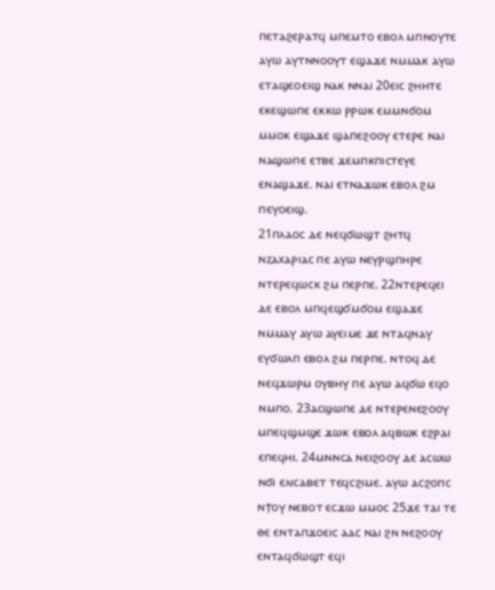ⲡⲉⲧⲁϩⲉⲣⲁⲧϥ ⲙⲡⲉⲙⲧⲟ ⲉⲃⲟⲗ ⲙⲡⲛⲟⲩⲧⲉ ⲁⲩⲱ ⲁⲩⲧⲛⲛⲟⲟⲩⲧ ⲉϣⲁϫⲉ ⲛⲙⲙⲁⲕ ⲁⲩⲱ ⲉⲧⲁϣⲉⲟⲉⲓϣ ⲛⲁⲕ ⲛⲛⲁⲓ 20ⲉⲓⲥ ϩⲏⲏⲧⲉ ⲉⲕⲉϣⲱⲡⲉ ⲉⲕⲕⲱ ⲣⲣⲱⲕ ⲉⲙⲙⲛϭⲟⲙ ⲙⲙⲟⲕ ⲉϣⲁϫⲉ ϣⲁⲡⲉϩⲟⲟⲩ ⲉⲧⲉⲣⲉ ⲛⲁⲓ ⲛⲁϣⲱⲡⲉ ⲉⲧⲃⲉ ϫⲉⲙⲡⲕⲡⲓⲥⲧⲉⲩⲉ ⲉⲛⲁϣⲁϫⲉ. ⲛⲁⲓ ⲉⲧⲛⲁϫⲱⲕ ⲉⲃⲟⲗ ϩⲙ ⲡⲉⲩⲟⲉⲓϣ.
21ⲡⲗⲁⲟⲥ ⲇⲉ ⲛⲉϥϭⲱϣⲧ ϩⲏⲧϥ ⲛⲍⲁⲭⲁⲣⲓⲁⲥ ⲡⲉ ⲁⲩⲱ ⲛⲉⲩⲣϣⲡⲏⲣⲉ ⲛⲧⲉⲣⲉϥⲱⲥⲕ ϩⲙ ⲡⲉⲣⲡⲉ. 22ⲛⲧⲉⲣⲉϥⲉⲓ ⲇⲉ ⲉⲃⲟⲗ ⲙⲡϥⲉϣϭⲙϭⲟⲙ ⲉϣⲁϫⲉ ⲛⲙⲙⲁⲩ ⲁⲩⲱ ⲁⲩⲉⲓⲙⲉ ϫⲉ ⲛⲧⲁϥⲛⲁⲩ ⲉⲩϭⲱⲗⲡ ⲉⲃⲟⲗ ϩⲙ ⲡⲉⲣⲡⲉ. ⲛⲧⲟϥ ⲇⲉ ⲛⲉϥϫⲱⲣⲙ ⲟⲩⲃⲏⲩ ⲡⲉ ⲁⲩⲱ ⲁϥϭⲱ ⲉϥⲟ ⲛⲙⲡⲟ. 23ⲁⲥϣⲱⲡⲉ ⲇⲉ ⲛⲧⲉⲣⲉⲛⲉϩⲟⲟⲩ ⲙⲡⲉϥϣⲙϣⲉ ϫⲱⲕ ⲉⲃⲟⲗ ⲁϥⲃⲱⲕ ⲉϩⲣⲁⲓ ⲉⲡⲉϥⲏⲓ. 24ⲙⲛⲛⲥⲁ ⲛⲉⲓϩⲟⲟⲩ ⲇⲉ ⲁⲥⲱⲱ ⲛϭⲓ ⲉⲗⲓⲥⲁⲃⲉⲧ ⲧⲉϥⲥϩⲓⲙⲉ. ⲁⲩⲱ ⲁⲥϩⲟⲡⲥ ⲛϯⲟⲩ ⲛⲉⲃⲟⲧ ⲉⲥϫⲱ ⲙⲙⲟⲥ 25ϫⲉ ⲧⲁⲓ ⲧⲉ ⲑⲉ ⲉⲛⲧⲁⲡϫⲟⲉⲓⲥ ⲁⲁⲥ ⲛⲁⲓ ϩⲛ ⲛⲉϩⲟⲟⲩ ⲉⲛⲧⲁϥϭⲱϣⲧ ⲉϥⲓ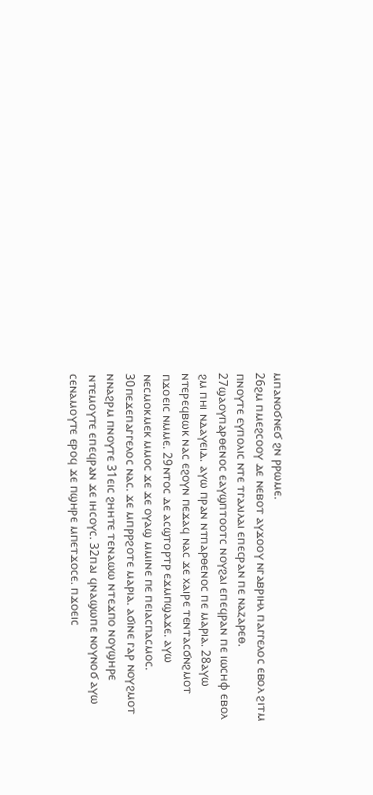ⲙⲡⲁⲛⲟϭⲛⲉϭ ϩⲛ ⲣⲣⲱⲙⲉ.
26ϩⲙ ⲡⲙⲉϩⲥⲟⲟⲩ ⲇⲉ ⲛⲉⲃⲟⲧ ⲁⲩϫⲟⲟⲩ ⲛⲅⲁⲃⲣⲓⲏⲗ ⲡⲁⲅⲅⲉⲗⲟⲥ ⲉⲃⲟⲗ ϩⲓⲧⲙ ⲡⲛⲟⲩⲧⲉ ⲉⲩⲡⲟⲗⲓⲥ ⲛⲧⲉ ⲧⲅⲁⲗⲓⲗⲁⲓ ⲉⲡⲉⲥⲣⲁⲛ ⲡⲉ ⲛⲁⲍⲁⲣⲉⲑ. 27ϣⲁⲟⲩⲡⲁⲣⲑⲉⲛⲟⲥ ⲉⲁⲩϣⲡⲧⲟⲟⲧⲥ ⲛⲟⲩϩⲁⲓ ⲉⲡⲉϥⲣⲁⲛ ⲡⲉ ⲓⲱⲥⲏⲫ ⲉⲃⲟⲗ ϩⲙ ⲡⲏⲓ ⲛⲇⲁⲩⲉⲓⲇ. ⲁⲩⲱ ⲡⲣⲁⲛ ⲛⲧⲡⲁⲣⲑⲉⲛⲟⲥ ⲡⲉ ⲙⲁⲣⲓⲁ. 28ⲁⲩⲱ ⲛⲧⲉⲣⲉϥⲃⲱⲕ ⲛⲁⲥ ⲉϩⲟⲩⲛ ⲡⲉϫⲁϥ ⲛⲁⲥ ϫⲉ ⲭⲁⲓⲣⲉ ⲧⲉⲛⲧⲁⲥϭⲛϩⲙⲟⲧ ⲡϫⲟⲉⲓⲥ ⲛⲙⲙⲉ. 29ⲛⲧⲟⲥ ⲇⲉ ⲁⲥϣⲧⲟⲣⲧⲣ ⲉϫⲙⲡϣⲁϫⲉ. ⲁⲩⲱ ⲛⲉⲥⲙⲟⲕⲙⲉⲕ ⲙⲙⲟⲥ ϫⲉ ϫⲉ ⲟⲩⲁϣ ⲙⲙⲓⲛⲉ ⲡⲉ ⲡⲉⲓⲁⲥⲡⲁⲥⲙⲟⲥ. 30ⲡⲉϫⲉⲡⲁⲅⲅⲉⲗⲟⲥ ⲛⲁⲥ. ϫⲉ ⲙⲡⲣⲣϩⲟⲧⲉ ⲙⲁⲣⲓⲁ. ⲁϭⲓⲛⲉ ⲅⲁⲣ ⲛⲟⲩϩⲙⲟⲧ ⲛⲛⲁϩⲣⲙ ⲡⲛⲟⲩⲧⲉ 31ⲉⲓⲥ ϩⲏⲏⲧⲉ ⲧⲉⲛⲁⲱⲱ ⲛⲧⲉϫⲡⲟ ⲛⲟⲩϣⲏⲣⲉ ⲛⲧⲉⲙⲟⲩⲧⲉ ⲉⲡⲉϥⲣⲁⲛ ϫⲉ ⲓⲏⲥⲟⲩⲥ. 32ⲡⲁⲓ ϥⲛⲁϣⲱⲡⲉ ⲛⲟⲩⲛⲟϭ ⲁⲩⲱ ⲥⲉⲛⲁⲙⲟⲩⲧⲉ ⲉⲣⲟϥ ϫⲉ ⲡϣⲏⲣⲉ ⲙⲡⲉⲧϫⲟⲥⲉ. ⲡϫⲟⲉⲓⲥ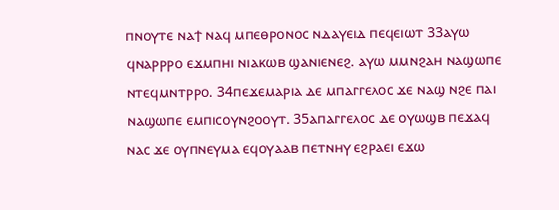ⲡⲛⲟⲩⲧⲉ ⲛⲁϯ ⲛⲁϥ ⲙⲡⲉⲑⲣⲟⲛⲟⲥ ⲛⲇⲁⲩⲉⲓⲇ ⲡⲉϥⲉⲓⲱⲧ 33ⲁⲩⲱ ϥⲛⲁⲣⲣⲣⲟ ⲉϫⲙⲡⲏⲓ ⲛⲓⲁⲕⲱⲃ ϣⲁⲛⲓⲉⲛⲉϩ. ⲁⲩⲱ ⲙⲙⲛϩⲁⲏ ⲛⲁϣⲱⲡⲉ ⲛⲧⲉϥⲙⲛⲧⲣⲣⲟ. 34ⲡⲉϫⲉⲙⲁⲣⲓⲁ ⲇⲉ ⲙⲡⲁⲅⲅⲉⲗⲟⲥ ϫⲉ ⲛⲁϣ ⲛϩⲉ ⲡⲁⲓ ⲛⲁϣⲱⲡⲉ ⲉⲙⲡⲓⲥⲟⲩⲛϩⲟⲟⲩⲧ. 35ⲁⲡⲁⲅⲅⲉⲗⲟⲥ ⲇⲉ ⲟⲩⲱϣⲃ ⲡⲉϫⲁϥ ⲛⲁⲥ ϫⲉ ⲟⲩⲡⲛⲉⲩⲙⲁ ⲉϥⲟⲩⲁⲁⲃ ⲡⲉⲧⲛⲏⲩ ⲉϩⲣⲁⲉⲓ ⲉϫⲱ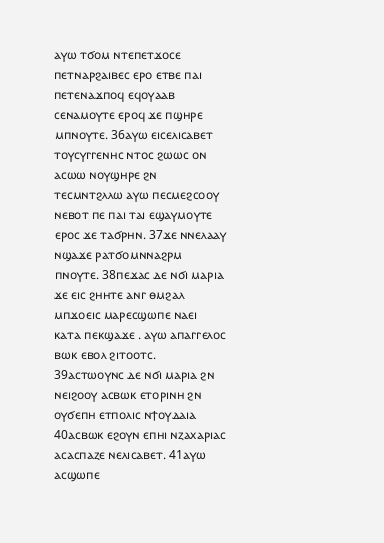ⲁⲩⲱ ⲧϭⲟⲙ ⲛⲧⲉⲡⲉⲧϫⲟⲥⲉ ⲡⲉⲧⲛⲁⲣϩⲁⲓⲃⲉⲥ ⲉⲣⲟ ⲉⲧⲃⲉ ⲡⲁⲓ ⲡⲉⲧⲉⲛⲁϫⲡⲟϥ ⲉϥⲟⲩⲁⲁⲃ ⲥⲉⲛⲁⲙⲟⲩⲧⲉ ⲉⲣⲟϥ ϫⲉ ⲡϣⲏⲣⲉ ⲙⲡⲛⲟⲩⲧⲉ. 36ⲁⲩⲱ ⲉⲓⲥⲉⲗⲓⲥⲁⲃⲉⲧ ⲧⲟⲩⲥⲩⲅⲅⲉⲛⲏⲥ ⲛⲧⲟⲥ ϩⲱⲱⲥ ⲟⲛ ⲁⲥⲱⲱ ⲛⲟⲩϣⲏⲣⲉ ϩⲛ ⲧⲉⲥⲙⲛⲧϩⲗⲗⲱ ⲁⲩⲱ ⲡⲉⲥⲙⲉϩⲥⲟⲟⲩ ⲛⲉⲃⲟⲧ ⲡⲉ ⲡⲁⲓ ⲧⲁⲓ ⲉϣⲁⲩⲙⲟⲩⲧⲉ ⲉⲣⲟⲥ ϫⲉ ⲧⲁϭⲣⲏⲛ. 37ϫⲉ ⲛⲛⲉⲗⲁⲁⲩ ⲛϣⲁϫⲉ ⲣⲁⲧϭⲟⲙⲛⲛⲁϩⲣⲙ ⲡⲛⲟⲩⲧⲉ. 38ⲡⲉϫⲁⲥ ⲇⲉ ⲛϭⲓ ⲙⲁⲣⲓⲁ ϫⲉ ⲉⲓⲥ ϩⲏⲏⲧⲉ ⲁⲛⲅ ⲑⲙϩⲁⲗ ⲙⲡϫⲟⲉⲓⲥ ⲙⲁⲣⲉⲥϣⲱⲡⲉ ⲛⲁⲉⲓ ⲕⲁⲧⲁ ⲡⲉⲕϣⲁϫⲉ . ⲁⲩⲱ ⲁⲡⲁⲅⲅⲉⲗⲟⲥ ⲃⲱⲕ ⲉⲃⲟⲗ ϩⲓⲧⲟⲟⲧⲥ.
39ⲁⲥⲧⲱⲟⲩⲛⲥ ⲇⲉ ⲛϭⲓ ⲙⲁⲣⲓⲁ ϩⲛ ⲛⲉⲓϩⲟⲟⲩ ⲁⲥⲃⲱⲕ ⲉⲧⲟⲣⲓⲛⲏ ϩⲛ ⲟⲩϭⲉⲡⲏ ⲉⲧⲡⲟⲗⲓⲥ ⲛϯⲟⲩⲇⲁⲓⲁ 40ⲁⲥⲃⲱⲕ ⲉϩⲟⲩⲛ ⲉⲡⲏⲓ ⲛⲍⲁⲭⲁⲣⲓⲁⲥ ⲁⲥⲁⲥⲡⲁⲍⲉ ⲛⲉⲗⲓⲥⲁⲃⲉⲧ. 41ⲁⲩⲱ ⲁⲥϣⲱⲡⲉ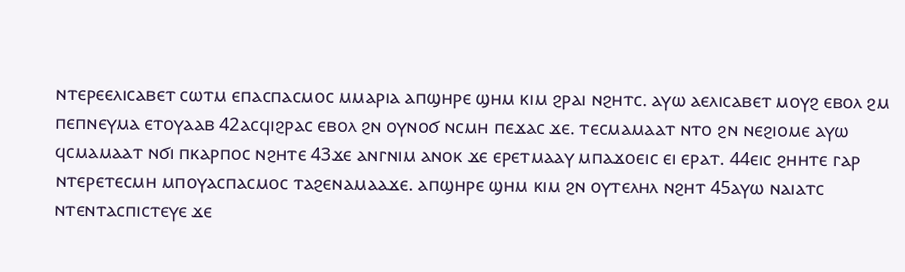ⲛⲧⲉⲣⲉⲉⲗⲓⲥⲁⲃⲉⲧ ⲥⲱⲧⲙ ⲉⲡⲁⲥⲡⲁⲥⲙⲟⲥ ⲙⲙⲁⲣⲓⲁ ⲁⲡϣⲏⲣⲉ ϣⲏⲙ ⲕⲓⲙ ϩⲣⲁⲓ ⲛϩⲏⲧⲥ. ⲁⲩⲱ ⲁⲉⲗⲓⲥⲁⲃⲉⲧ ⲙⲟⲩϩ ⲉⲃⲟⲗ ϩⲙ ⲡⲉⲡⲛⲉⲩⲙⲁ ⲉⲧⲟⲩⲁⲁⲃ 42ⲁⲥϥⲓϩⲣⲁⲥ ⲉⲃⲟⲗ ϩⲛ ⲟⲩⲛⲟϭ ⲛⲥⲙⲏ ⲡⲉϫⲁⲥ ϫⲉ. ⲧⲉⲥⲙⲁⲙⲁⲁⲧ ⲛⲧⲟ ϩⲛ ⲛⲉϩⲓⲟⲙⲉ ⲁⲩⲱ ϥⲥⲙⲁⲙⲁⲁⲧ ⲛϭⲓ ⲡⲕⲁⲣⲡⲟⲥ ⲛϩⲏⲧⲉ 43ϫⲉ ⲁⲛⲅⲛⲓⲙ ⲁⲛⲟⲕ ϫⲉ ⲉⲣⲉⲧⲙⲁⲁⲩ ⲙⲡⲁϫⲟⲉⲓⲥ ⲉⲓ ⲉⲣⲁⲧ. 44ⲉⲓⲥ ϩⲏⲏⲧⲉ ⲅⲁⲣ ⲛⲧⲉⲣⲉⲧⲉⲥⲙⲏ ⲙⲡⲟⲩⲁⲥⲡⲁⲥⲙⲟⲥ ⲧⲁϩⲉⲛⲁⲙⲁⲁϫⲉ. ⲁⲡϣⲏⲣⲉ ϣⲏⲙ ⲕⲓⲙ ϩⲛ ⲟⲩⲧⲉⲗⲏⲗ ⲛϩⲏⲧ 45ⲁⲩⲱ ⲛⲁⲓⲁⲧⲥ ⲛⲧⲉⲛⲧⲁⲥⲡⲓⲥⲧⲉⲩⲉ ϫⲉ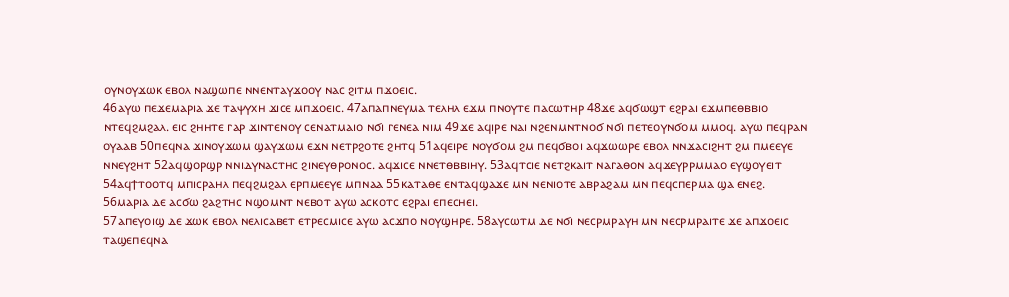ⲟⲩⲛⲟⲩϫⲱⲕ ⲉⲃⲟⲗ ⲛⲁϣⲱⲡⲉ ⲛⲛⲉⲛⲧⲁⲩϫⲟⲟⲩ ⲛⲁⲥ ϩⲓⲧⲙ ⲡϫⲟⲉⲓⲥ.
46ⲁⲩⲱ ⲡⲉϫⲉⲙⲁⲣⲓⲁ ϫⲉ ⲧⲁⲯⲩⲭⲏ ϫⲓⲥⲉ ⲙⲡϫⲟⲉⲓⲥ. 47ⲁⲡⲁⲡⲛⲉⲩⲙⲁ ⲧⲉⲗⲏⲗ ⲉϫⲙ ⲡⲛⲟⲩⲧⲉ ⲡⲁⲥⲱⲧⲏⲣ 48ϫⲉ ⲁϥϭⲱϣⲧ ⲉϩⲣⲁⲓ ⲉϫⲙⲡⲉⲑⲃⲃⲓⲟ ⲛⲧⲉϥϩⲙϩⲁⲗ. ⲉⲓⲥ ϩⲏⲏⲧⲉ ⲅⲁⲣ ϫⲓⲛⲧⲉⲛⲟⲩ ⲥⲉⲛⲁⲧⲙⲁⲓⲟ ⲛϭⲓ ⲅⲉⲛⲉⲁ ⲛⲓⲙ 49ϫⲉ ⲁϥⲓⲣⲉ ⲛⲁⲓ ⲛϩⲉⲛⲙⲛⲧⲛⲟϭ ⲛϭⲓ ⲡⲉⲧⲉⲟⲩⲛϭⲟⲙ ⲙⲙⲟϥ. ⲁⲩⲱ ⲡⲉϥⲣⲁⲛ ⲟⲩⲁⲁⲃ 50ⲡⲉϥⲛⲁ ϫⲓⲛⲟⲩϫⲱⲙ ϣⲁⲩϫⲱⲙ ⲉϫⲛ ⲛⲉⲧⲣϩⲟⲧⲉ ϩⲏⲧϥ 51ⲁϥⲉⲓⲣⲉ ⲛⲟⲩϭⲟⲙ ϩⲙ ⲡⲉϥϭⲃⲟⲓ ⲁϥϫⲱⲱⲣⲉ ⲉⲃⲟⲗ ⲛⲛϫⲁⲥⲓϩⲏⲧ ϩⲙ ⲡⲙⲉⲉⲩⲉ ⲛⲛⲉⲩϩⲏⲧ 52ⲁϥϣⲟⲣϣⲣ ⲛⲛⲓⲇⲩⲛⲁⲥⲧⲏⲥ ϩⲓⲛⲉⲩⲑⲣⲟⲛⲟⲥ. ⲁϥϫⲓⲥⲉ ⲛⲛⲉⲧⲑⲃⲃⲓⲏⲩ. 53ⲁϥⲧⲥⲓⲉ ⲛⲉⲧϩⲕⲁⲓⲧ ⲛⲁⲅⲁⲑⲟⲛ ⲁϥϫⲉⲩⲣⲣⲙⲙⲁⲟ ⲉⲩϣⲟⲩⲉⲓⲧ 54ⲁϥϯⲧⲟⲟⲧϥ ⲙⲡⲓⲥⲣⲁⲏⲗ ⲡⲉϥϩⲙϩⲁⲗ ⲉⲣⲡⲙⲉⲉⲩⲉ ⲙⲡⲛⲁⲁ 55ⲕⲁⲧⲁⲑⲉ ⲉⲛⲧⲁϥϣⲁϫⲉ ⲙⲛ ⲛⲉⲛⲓⲟⲧⲉ ⲁⲃⲣⲁϩⲁⲙ ⲙⲛ ⲡⲉϥⲥⲡⲉⲣⲙⲁ ϣⲁ ⲉⲛⲉϩ.
56ⲙⲁⲣⲓⲁ ⲇⲉ ⲁⲥϭⲱ ϩⲁϩⲧⲏⲥ ⲛϣⲟⲙⲛⲧ ⲛⲉⲃⲟⲧ ⲁⲩⲱ ⲁⲥⲕⲟⲧⲥ ⲉϩⲣⲁⲓ ⲉⲡⲉⲥⲏⲉⲓ.
57ⲁⲡⲉⲩⲟⲓϣ ⲇⲉ ϫⲱⲕ ⲉⲃⲟⲗ ⲛⲉⲗⲓⲥⲁⲃⲉⲧ ⲉⲧⲣⲉⲥⲙⲓⲥⲉ ⲁⲩⲱ ⲁⲥϫⲡⲟ ⲛⲟⲩϣⲏⲣⲉ. 58ⲁⲩⲥⲱⲧⲙ ⲇⲉ ⲛϭⲓ ⲛⲉⲥⲣⲙⲣⲁⲩⲏ ⲙⲛ ⲛⲉⲥⲣⲙⲣⲁⲓⲧⲉ ϫⲉ ⲁⲡϫⲟⲉⲓⲥ ⲧⲁϣⲉⲡⲉϥⲛⲁ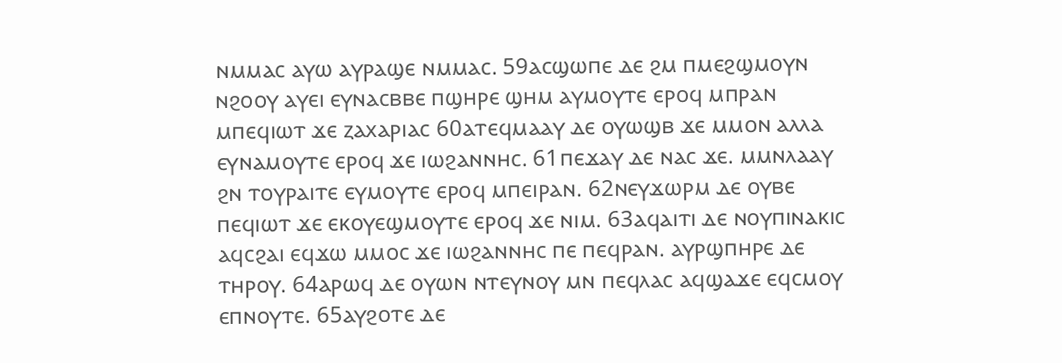ⲛⲙⲙⲁⲥ ⲁⲩⲱ ⲁⲩⲣⲁϣⲉ ⲛⲙⲙⲁⲥ. 59ⲁⲥϣⲱⲡⲉ ⲇⲉ ϩⲙ ⲡⲙⲉϩϣⲙⲟⲩⲛ ⲛϩⲟⲟⲩ ⲁⲩⲉⲓ ⲉⲩⲛⲁⲥⲃⲃⲉ ⲡϣⲏⲣⲉ ϣⲏⲙ ⲁⲩⲙⲟⲩⲧⲉ ⲉⲣⲟϥ ⲙⲡⲣⲁⲛ ⲙⲡⲉϥⲓⲱⲧ ϫⲉ ⲍⲁⲭⲁⲣⲓⲁⲥ 60ⲁⲧⲉϥⲙⲁⲁⲩ ⲇⲉ ⲟⲩⲱϣⲃ ϫⲉ ⲙⲙⲟⲛ ⲁⲗⲗⲁ ⲉⲩⲛⲁⲙⲟⲩⲧⲉ ⲉⲣⲟϥ ϫⲉ ⲓⲱϩⲁⲛⲛⲏⲥ. 61ⲡⲉϫⲁⲩ ⲇⲉ ⲛⲁⲥ ϫⲉ. ⲙⲙⲛⲗⲁⲁⲩ ϩⲛ ⲧⲟⲩⲣⲁⲓⲧⲉ ⲉⲩⲙⲟⲩⲧⲉ ⲉⲣⲟϥ ⲙⲡⲉⲓⲣⲁⲛ. 62ⲛⲉⲩϫⲱⲣⲙ ⲇⲉ ⲟⲩⲃⲉ ⲡⲉϥⲓⲱⲧ ϫⲉ ⲉⲕⲟⲩⲉϣⲙⲟⲩⲧⲉ ⲉⲣⲟϥ ϫⲉ ⲛⲓⲙ. 63ⲁϥⲁⲓⲧⲓ ⲇⲉ ⲛⲟⲩⲡⲓⲛⲁⲕⲓⲥ ⲁϥⲥϩⲁⲓ ⲉϥϫⲱ ⲙⲙⲟⲥ ϫⲉ ⲓⲱϩⲁⲛⲛⲏⲥ ⲡⲉ ⲡⲉϥⲣⲁⲛ. ⲁⲩⲣϣⲡⲏⲣⲉ ⲇⲉ ⲧⲏⲣⲟⲩ. 64ⲁⲣⲱϥ ⲇⲉ ⲟⲩⲱⲛ ⲛⲧⲉⲩⲛⲟⲩ ⲙⲛ ⲡⲉϥⲗⲁⲥ ⲁϥϣⲁϫⲉ ⲉϥⲥⲙⲟⲩ ⲉⲡⲛⲟⲩⲧⲉ. 65ⲁⲩϩⲟⲧⲉ ⲇⲉ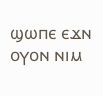ϣⲱⲡⲉ ⲉϫⲛ ⲟⲩⲟⲛ ⲛⲓⲙ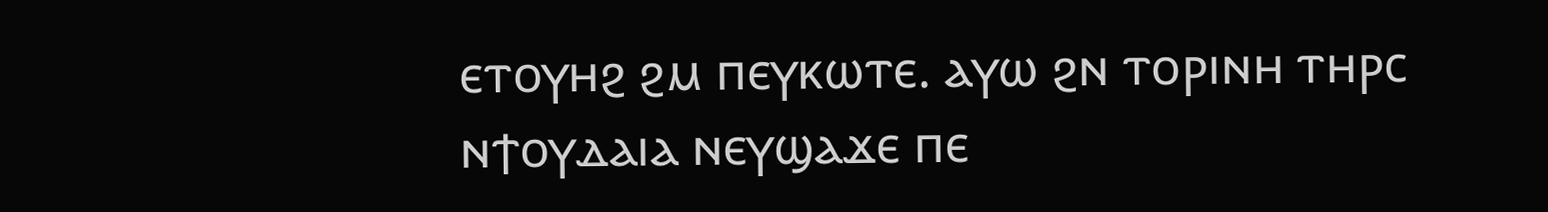ⲉⲧⲟⲩⲏϩ ϩⲙ ⲡⲉⲩⲕⲱⲧⲉ. ⲁⲩⲱ ϩⲛ ⲧⲟⲣⲓⲛⲏ ⲧⲏⲣⲥ ⲛϯⲟⲩⲇⲁⲓⲁ ⲛⲉⲩϣⲁϫⲉ ⲡⲉ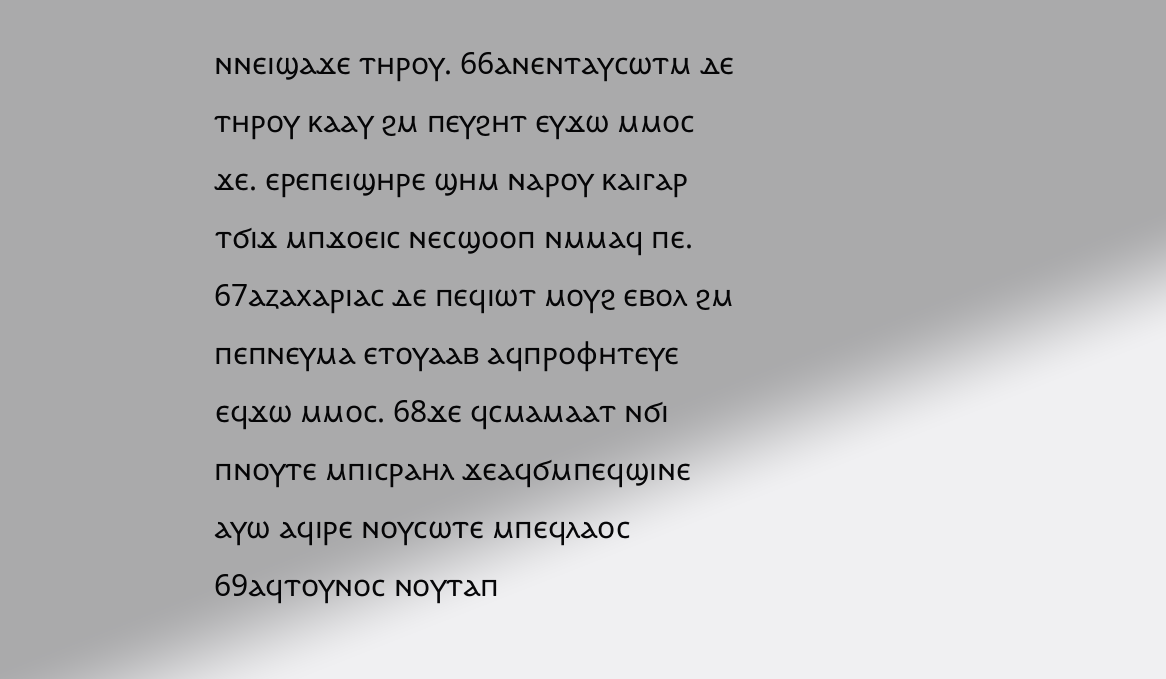ⲛⲛⲉⲓϣⲁϫⲉ ⲧⲏⲣⲟⲩ. 66ⲁⲛⲉⲛⲧⲁⲩⲥⲱⲧⲙ ⲇⲉ ⲧⲏⲣⲟⲩ ⲕⲁⲁⲩ ϩⲙ ⲡⲉⲩϩⲏⲧ ⲉⲩϫⲱ ⲙⲙⲟⲥ ϫⲉ. ⲉⲣⲉⲡⲉⲓϣⲏⲣⲉ ϣⲏⲙ ⲛⲁⲣⲟⲩ ⲕⲁⲓⲅⲁⲣ ⲧϭⲓϫ ⲙⲡϫⲟⲉⲓⲥ ⲛⲉⲥϣⲟⲟⲡ ⲛⲙⲙⲁϥ ⲡⲉ.
67ⲁⲍⲁⲭⲁⲣⲓⲁⲥ ⲇⲉ ⲡⲉϥⲓⲱⲧ ⲙⲟⲩϩ ⲉⲃⲟⲗ ϩⲙ ⲡⲉⲡⲛⲉⲩⲙⲁ ⲉⲧⲟⲩⲁⲁⲃ ⲁϥⲡⲣⲟⲫⲏⲧⲉⲩⲉ ⲉϥϫⲱ ⲙⲙⲟⲥ. 68ϫⲉ ϥⲥⲙⲁⲙⲁⲁⲧ ⲛϭⲓ ⲡⲛⲟⲩⲧⲉ ⲙⲡⲓⲥⲣⲁⲏⲗ ϫⲉⲁϥϭⲙⲡⲉϥϣⲓⲛⲉ ⲁⲩⲱ ⲁϥⲓⲣⲉ ⲛⲟⲩⲥⲱⲧⲉ ⲙⲡⲉϥⲗⲁⲟⲥ 69ⲁϥⲧⲟⲩⲛⲟⲥ ⲛⲟⲩⲧⲁⲡ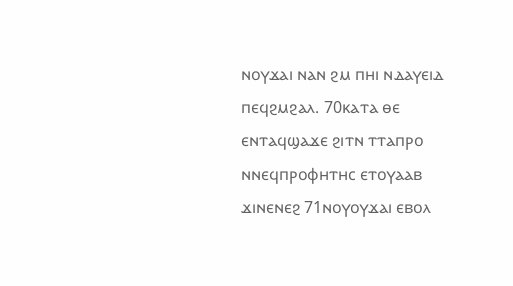ⲛⲟⲩϫⲁⲓ ⲛⲁⲛ ϩⲙ ⲡⲏⲓ ⲛⲇⲁⲩⲉⲓⲇ ⲡⲉϥϩⲙϩⲁⲗ. 70ⲕⲁⲧⲁ ⲑⲉ ⲉⲛⲧⲁϥϣⲁϫⲉ ϩⲓⲧⲛ ⲧⲧⲁⲡⲣⲟ ⲛⲛⲉϥⲡⲣⲟⲫⲏⲧⲏⲥ ⲉⲧⲟⲩⲁⲁⲃ ϫⲓⲛⲉⲛⲉϩ 71ⲛⲟⲩⲟⲩϫⲁⲓ ⲉⲃⲟⲗ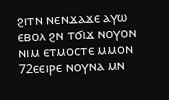ϩⲓⲧⲛ ⲛⲉⲛϫⲁϫⲉ ⲁⲩⲱ ⲉⲃⲟⲗ ϩⲛ ⲧϭⲓϫ ⲛⲟⲩⲟⲛ ⲛⲓⲙ ⲉⲧⲙⲟⲥⲧⲉ ⲙⲙⲟⲛ 72ⲉⲉⲓⲣⲉ ⲛⲟⲩⲛⲁ ⲙⲛ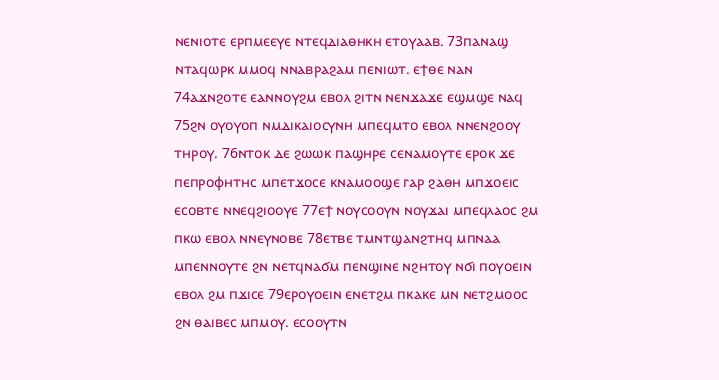ⲛⲉⲛⲓⲟⲧⲉ ⲉⲣⲡⲙⲉⲉⲩⲉ ⲛⲧⲉϥⲇⲓⲁⲑⲏⲕⲏ ⲉⲧⲟⲩⲁⲁⲃ. 73ⲡⲁⲛⲁϣ ⲛⲧⲁϥⲱⲣⲕ ⲙⲙⲟϥ ⲛⲛⲁⲃⲣⲁϩⲁⲙ ⲡⲉⲛⲓⲱⲧ. ⲉϯⲑⲉ ⲛⲁⲛ 74ⲁϫⲛϩⲟⲧⲉ ⲉⲁⲛⲛⲟⲩϩⲙ ⲉⲃⲟⲗ ϩⲓⲧⲛ ⲛⲉⲛϫⲁϫⲉ ⲉϣⲙϣⲉ ⲛⲁϥ 75ϩⲛ ⲟⲩⲟⲩⲟⲡ ⲛⲙⲇⲓⲕⲁⲓⲟⲥⲩⲛⲏ ⲙⲡⲉϥⲙⲧⲟ ⲉⲃⲟⲗ ⲛⲛⲉⲛϩⲟⲟⲩ ⲧⲏⲣⲟⲩ. 76ⲛⲧⲟⲕ ⲇⲉ ϩⲱⲱⲕ ⲡⲁϣⲏⲣⲉ ⲥⲉⲛⲁⲙⲟⲩⲧⲉ ⲉⲣⲟⲕ ϫⲉ ⲡⲉⲡⲣⲟⲫⲏⲧⲏⲥ ⲙⲡⲉⲧϫⲟⲥⲉ ⲕⲛⲁⲙⲟⲟϣⲉ ⲅⲁⲣ ϩⲁⲑⲏ ⲙⲡϫⲟⲉⲓⲥ ⲉⲥⲟⲃⲧⲉ ⲛⲛⲉϥϩⲓⲟⲟⲩⲉ 77ⲉϯ ⲛⲟⲩⲥⲟⲟⲩⲛ ⲛⲟⲩϫⲁⲓ ⲙⲡⲉϥⲗⲁⲟⲥ ϩⲙ ⲡⲕⲱ ⲉⲃⲟⲗ ⲛⲛⲉⲩⲛⲟⲃⲉ 78ⲉⲧⲃⲉ ⲧⲙⲛⲧϣⲁⲛϩⲧⲏϥ ⲙⲡⲛⲁⲁ ⲙⲡⲉⲛⲛⲟⲩⲧⲉ ϩⲛ ⲛⲉⲧϥⲛⲁϭⲙ ⲡⲉⲛϣⲓⲛⲉ ⲛϩⲏⲧⲟⲩ ⲛϭⲓ ⲡⲟⲩⲟⲉⲓⲛ ⲉⲃⲟⲗ ϩⲙ ⲡϫⲓⲥⲉ 79ⲉⲣⲟⲩⲟⲉⲓⲛ ⲉⲛⲉⲧϩⲙ ⲡⲕⲁⲕⲉ ⲙⲛ ⲛⲉⲧϩⲙⲟⲟⲥ ϩⲛ ⲑⲁⲓⲃⲉⲥ ⲙⲡⲙⲟⲩ. ⲉⲥⲟⲟⲩⲧⲛ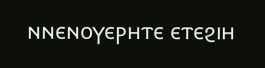ⲛⲛⲉⲛⲟⲩⲉⲣⲏⲧⲉ ⲉⲧⲉϩⲓⲏ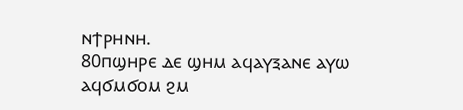ⲛϯⲣⲏⲛⲏ.
80ⲡϣⲏⲣⲉ ⲇⲉ ϣⲏⲙ ⲁϥⲁⲩⲝⲁⲛⲉ ⲁⲩⲱ ⲁϥϭⲙϭⲟⲙ ϩⲙ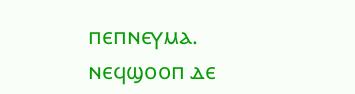ⲡⲉⲡⲛⲉⲩⲙⲁ. ⲛⲉϥϣⲟⲟⲡ ⲇⲉ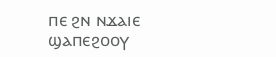ⲡⲉ ϩⲛ ⲛϫⲁⲓⲉ ϣⲁⲡⲉϩⲟⲟⲩ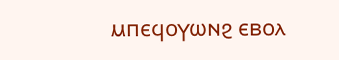ⲙⲡⲉϥⲟⲩⲱⲛϩ ⲉⲃⲟⲗ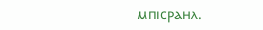ⲙⲡⲓⲥⲣⲁⲏⲗ.